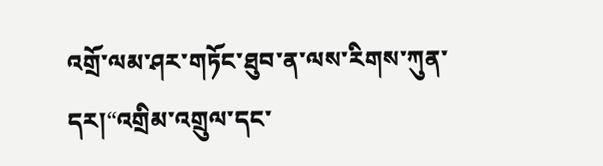འགྲོ་ལམ་ཤར་གཏོང་ཐུབ་ན་ལས་རིགས་ཀུན་དར།“འགྲིམ་འགྲུལ་དང་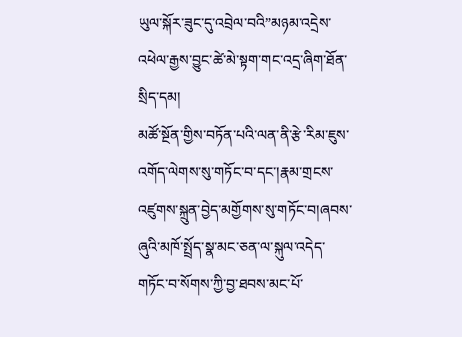ཡུལ་སྐོར་ཟུང་དུ་འབྲེལ་བའི”མཉམ་འདྲེས་འཕེལ་རྒྱས་བྱུང་ཚེ་མེ་སྟག་གང་འདྲ་ཞིག་ཐོན་སྲིད་དམ།
མཚོ་སྔོན་གྱིས་བཏོན་པའི་ལན་ནི་རྩེ་རིམ་ཇུས་འགོད་ལེགས་སུ་གཏོང་བ་དང་།རྣམ་གྲངས་འཛུགས་སྐྲུན་བྱེད་མགྱོགས་སུ་གཏོང་བ།ཞབས་ཞུའི་མཁོ་སྤྲོད་སྣ་མང་ཅན་ལ་སྐུལ་འདེད་གཏོང་བ་སོགས་ཀྱི་བྱ་ཐབས་མང་པོ་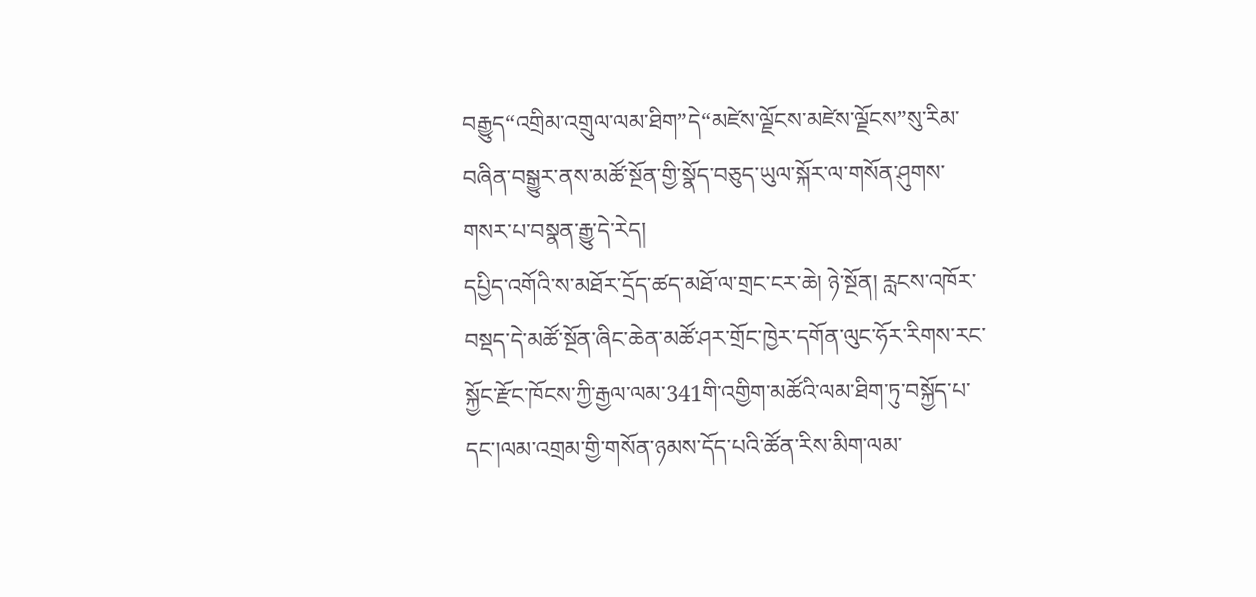བརྒྱུད“འགྲིམ་འགྲུལ་ལམ་ཐིག”དེ“མཛེས་ལྗོངས་མཛེས་ལྗོངས”སུ་རིམ་བཞིན་བསྒྱུར་ནས་མཚོ་སྔོན་གྱི་སྣོད་བཅུད་ཡུལ་སྐོར་ལ་གསོན་ཤུགས་གསར་པ་བསྣན་རྒྱུ་དེ་རེད།
དཔྱིད་འགོའི་ས་མཐོར་དྲོད་ཚད་མཐོ་ལ་གྲང་ངར་ཆེ། ཉེ་སྔོན། རླངས་འཁོར་བསྡད་དེ་མཚོ་སྔོན་ཞིང་ཆེན་མཚོ་ཤར་གྲོང་ཁྱེར་དགོན་ལུང་ཧོར་རིགས་རང་སྐྱོང་རྫོང་ཁོངས་ཀྱི་རྒྱལ་ལམ་341གི་འགྱིག་མཚོའི་ལམ་ཐིག་ཏུ་བསྐྱོད་པ་དང་།ལམ་འགྲམ་གྱི་གསོན་ཉམས་དོད་པའི་ཚོན་རིས་མིག་ལམ་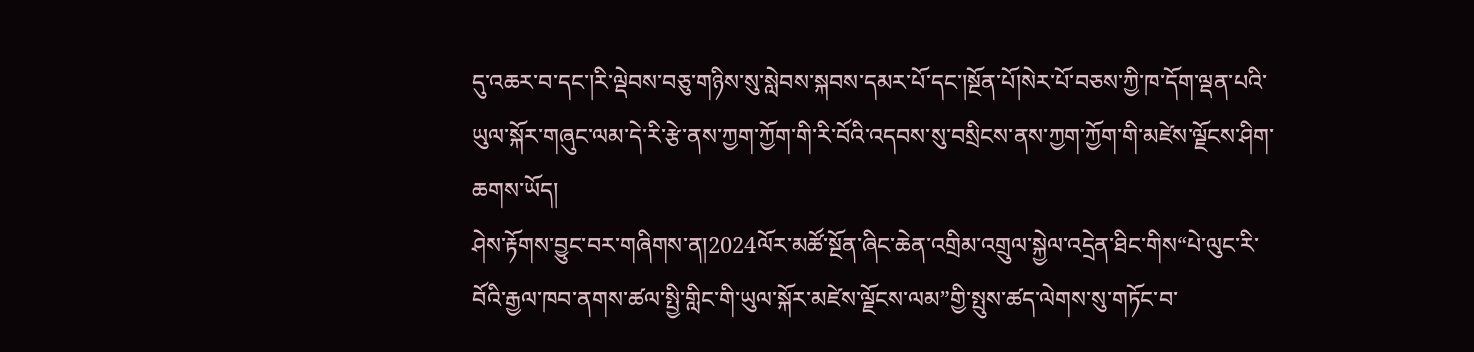དུ་འཆར་བ་དང་།རི་ལྡེབས་བཅུ་གཉིས་སུ་སླེབས་སྐབས་དམར་པོ་དང་།སྔོན་པོ།སེར་པོ་བཅས་ཀྱི་ཁ་དོག་ལྡན་པའི་ཡུལ་སྐོར་གཞུང་ལམ་དེ་རི་རྩེ་ནས་ཀྱག་ཀྱོག་གི་རི་བོའི་འདབས་སུ་བསྲིངས་ནས་ཀྱག་ཀྱོག་གི་མཛེས་ལྗོངས་ཤིག་ཆགས་ཡོད།
ཤེས་རྟོགས་བྱུང་བར་གཞིགས་ན།2024ལོར་མཚོ་སྔོན་ཞིང་ཆེན་འགྲིམ་འགྲུལ་སྐྱེལ་འདྲེན་ཐིང་གིས“པེ་ལུང་རི་བོའི་རྒྱལ་ཁབ་ནགས་ཚལ་སྤྱི་གླིང་གི་ཡུལ་སྐོར་མཛེས་ལྗོངས་ལམ”གྱི་སྤུས་ཚད་ལེགས་སུ་གཏོང་བ་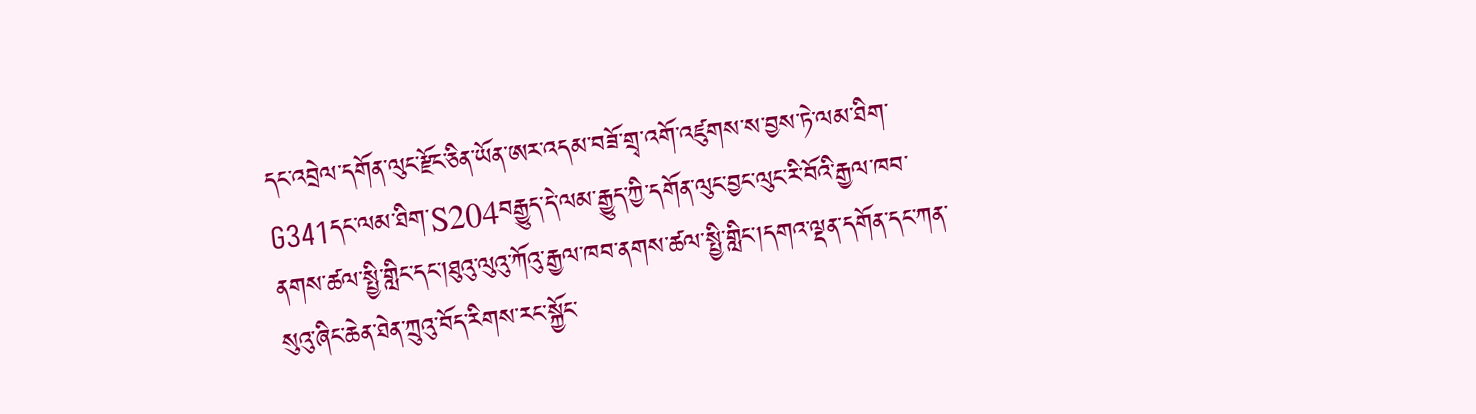དང་འབྲེལ་དགོན་ལུང་རྫོང་ཅིན་ཡོན་ཨར་འདམ་བཟོ་གྲྭ་འགོ་འཛུགས་ས་བྱས་ཏེ་ལམ་ཐིག་G341དང་ལམ་ཐིག་S204བརྒྱུད་དེ་ལམ་རྒྱུད་ཀྱི་དགོན་ལུང་བྱང་ལུང་རི་བོའི་རྒྱལ་ཁབ་ནགས་ཚལ་སྤྱི་གླིང་དང་།ཐུའུ་ལུའུ་ཀོའུ་རྒྱལ་ཁབ་ནགས་ཚལ་སྤྱི་གླིང་།དགའ་ལྡན་དགོན་དང་ཀན་སུའུ་ཞིང་ཆེན་ཐེན་ཀྲུའུ་བོད་རིགས་རང་སྐྱོང་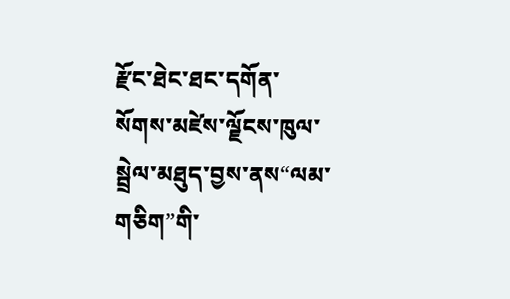རྫོང་ཐེང་ཐང་དགོན་སོགས་མཛེས་ལྗོངས་ཁུལ་སྦྲེལ་མཐུད་བྱས་ནས“ལམ་གཅིག”གི་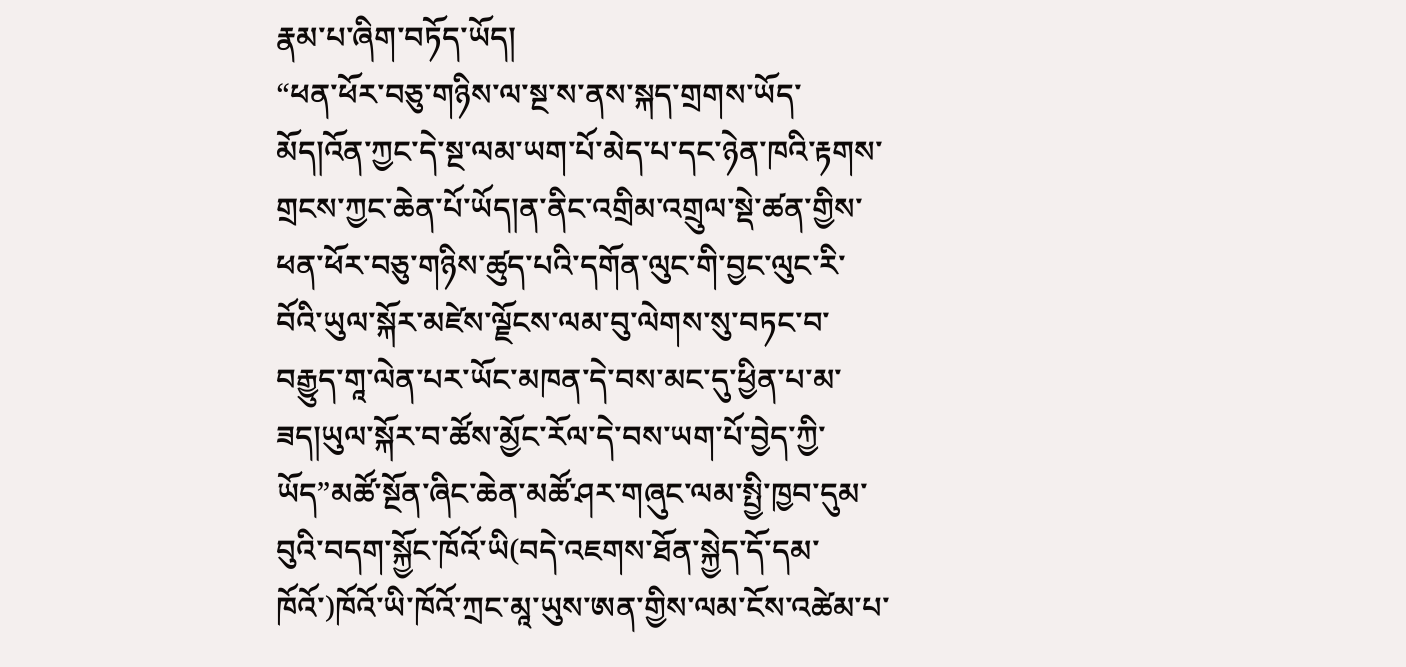རྣམ་པ་ཞིག་བཏོད་ཡོད།
“ཕན་ཕོར་བཅུ་གཉིས་ལ་སྔ་ས་ནས་སྐད་གྲགས་ཡོད་མོད།འོན་ཀྱང་དེ་སྔ་ལམ་ཡག་པོ་མེད་པ་དང་ཉེན་ཁའི་རྟགས་གྲངས་ཀྱང་ཆེན་པོ་ཡོད།ན་ནིང་འགྲིམ་འགྲུལ་སྡེ་ཚན་གྱིས་ཕན་ཕོར་བཅུ་གཉིས་ཚུད་པའི་དགོན་ལུང་གི་བྱང་ལུང་རི་བོའི་ཡུལ་སྐོར་མཛེས་ལྗོངས་ལམ་བུ་ལེགས་སུ་བཏང་བ་བརྒྱུད་གཱ་ལེན་པར་ཡོང་མཁན་དེ་བས་མང་དུ་ཕྱིན་པ་མ་ཟད།ཡུལ་སྐོར་བ་ཚོས་མྱོང་རོལ་དེ་བས་ཡག་པོ་བྱེད་ཀྱི་ཡོད”མཚོ་སྔོན་ཞིང་ཆེན་མཚོ་ཤར་གཞུང་ལམ་སྤྱི་ཁྱབ་དུམ་བུའི་བདག་སྐྱོང་ཁོའོ་ཡི(བདེ་འཇགས་ཐོན་སྐྱེད་དོ་དམ་ཁོའོ་)ཁོའོ་ཡི་ཁོའོ་ཀྲང་མཱ་ཡུས་ཨན་གྱིས་ལམ་ངོས་འཚེམ་པ་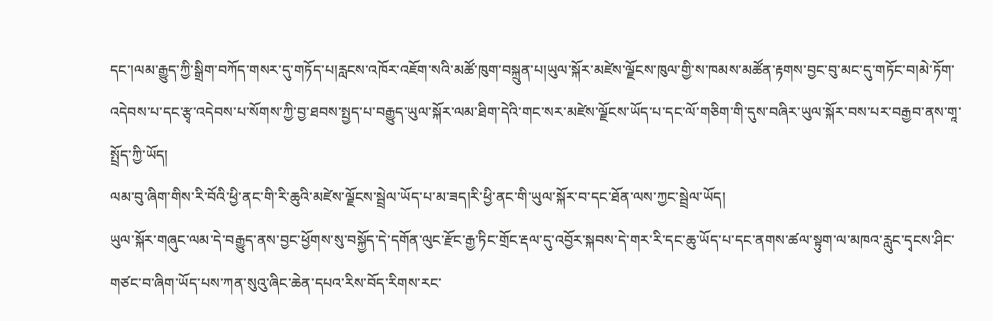དང་།ལམ་རྒྱུད་ཀྱི་སྒྲིག་བཀོད་གསར་དུ་གཏོད་པ།རླངས་འཁོར་འཇོག་སའི་མཚོ་ཁུག་བསྐྲུན་པ།ཡུལ་སྐོར་མཛེས་ལྗོངས་ཁུལ་གྱི་ས་ཁམས་མཚོན་རྟགས་བྱང་བུ་མང་དུ་གཏོང་བ།མེ་ཏོག་འདེབས་པ་དང་རྩྭ་འདེབས་པ་སོགས་ཀྱི་བྱ་ཐབས་སྤྱད་པ་བརྒྱུད་ཡུལ་སྐོར་ལམ་ཐིག་དེའི་གང་སར་མཛེས་ལྗོངས་ཡོད་པ་དང་ལོ་གཅིག་གི་དུས་བཞིར་ཡུལ་སྐོར་བས་པར་བརྒྱབ་ནས་གཱ་སྤྲོད་ཀྱི་ཡོད།
ལམ་བུ་ཞིག་གིས་རི་བོའི་ཕྱི་ནང་གི་རི་ཆུའི་མཛེས་ལྗོངས་སྦྲེལ་ཡོད་པ་མ་ཟད།རི་ཕྱི་ནང་གི་ཡུལ་སྐོར་བ་དང་ཐོན་ལས་ཀྱང་སྦྲེལ་ཡོད།
ཡུལ་སྐོར་གཞུང་ལམ་དེ་བརྒྱུད་ནས་བྱང་ཕྱོགས་སུ་བསྐྱོད་དེ་དགོན་ལུང་རྫོང་རྒྱ་ཏིང་གྲོང་རྡལ་དུ་འབྱོར་སྐབས་དེ་གར་རི་དང་ཆུ་ཡོད་པ་དང་ནགས་ཚལ་སྟུག་ལ་མཁའ་རླུང་དྭངས་ཤིང་གཙང་བ་ཞིག་ཡོད་པས་ཀན་སུའུ་ཞིང་ཆེན་དཔའ་རིས་བོད་རིགས་རང་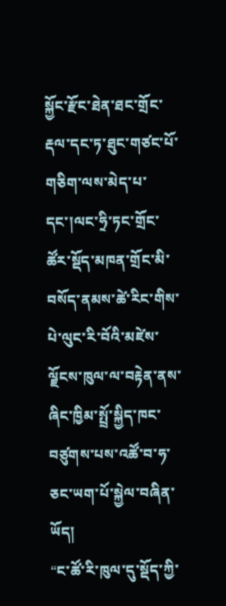སྐྱོང་རྫོང་ཐེན་ཐང་གྲོང་རྡལ་དང་ཏ་ཐུང་གཙང་པོ་གཅིག་ལས་མེད་པ་དང་།ལང་ཧྲི་ཏང་གྲོང་ཚོར་སྡོད་མཁན་གྲོང་མི་བསོད་ནམས་ཚེ་རིང་གིས་པེ་ལུང་རི་བོའི་མཛེས་ལྗོངས་ཁུལ་ལ་བརྟེན་ནས་ཞིང་ཁྱིམ་སྤྲོ་སྐྱིད་ཁང་བཙུགས་པས་འཚོ་བ་ཧ་ཅང་ཡག་པོ་སྐྱེལ་བཞིན་ཡོད།
“ང་ཚོ་རི་ཁུལ་དུ་སྡོད་ཀྱི་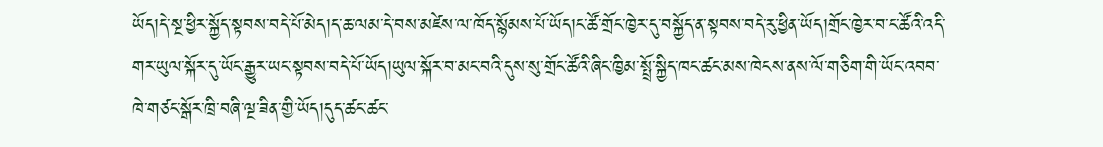ཡོད།དེ་སྔ་ཕྱིར་སྐྱོད་སྟབས་བདེ་པོ་མེད།ད་ཆ་ལམ་དེ་བས་མཛེས་ལ་ཁོད་སྙོམས་པོ་ཡོད།ང་ཚོ་གྲོང་ཁྱེར་དུ་བསྐྱོད་ན་སྟབས་བདེ་རུ་ཕྱིན་ཡོད།གྲོང་ཁྱེར་བ་ང་ཚོའི་འདི་གར་ཡུལ་སྐོར་དུ་ཡོང་རྒྱུར་ཡང་སྟབས་བདེ་པོ་ཡོད།ཡུལ་སྐོར་བ་མང་བའི་དུས་སུ་གྲོང་ཚོའི་ཞིང་ཁྱིམ་སྤྲོ་སྐྱིད་ཁང་ཚང་མས་ཁེངས་ནས་ལོ་གཅིག་གི་ཡོང་འབབ་ཁེ་གཙང་སྒོར་ཁྲི་བཞི་ལྔ་ཟིན་གྱི་ཡོད།དུད་ཚང་ཚང་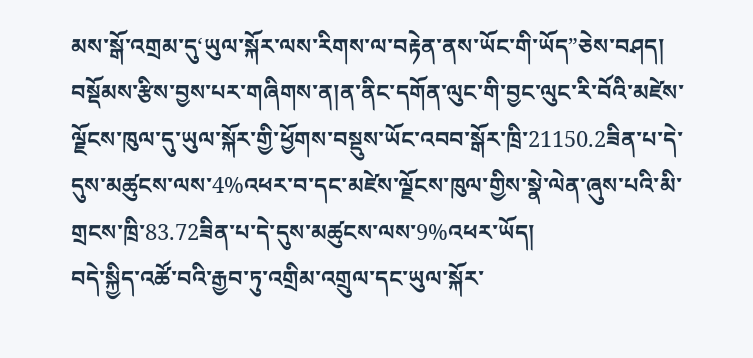མས་སྒོ་འགྲམ་དུ‘ཡུལ་སྐོར་ལས་རིགས་ལ་བརྟེན་ནས་ཡོང་གི་ཡོད”ཅེས་བཤད།
བསྡོམས་རྩིས་བྱས་པར་གཞིགས་ན།ན་ནིང་དགོན་ལུང་གི་བྱང་ལུང་རི་བོའི་མཛེས་ལྗོངས་ཁུལ་དུ་ཡུལ་སྐོར་གྱི་ཕྱོགས་བསྡུས་ཡོང་འབབ་སྒོར་ཁྲི་21150.2ཟིན་པ་དེ་དུས་མཚུངས་ལས་4%འཕར་བ་དང་མཛེས་ལྗོངས་ཁུལ་གྱིས་སྣེ་ལེན་ཞུས་པའི་མི་གྲངས་ཁྲི་83.72ཟིན་པ་དེ་དུས་མཚུངས་ལས་9%འཕར་ཡོད།
བདེ་སྐྱིད་འཚོ་བའི་རྒྱབ་ཏུ་འགྲིམ་འགྲུལ་དང་ཡུལ་སྐོར་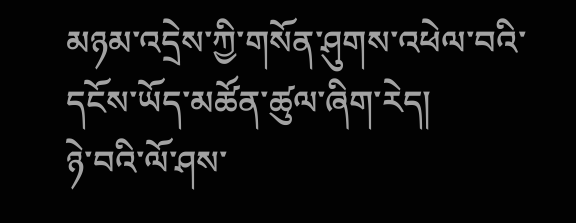མཉམ་འདྲེས་ཀྱི་གསོན་ཤུགས་འཕེལ་བའི་དངོས་ཡོད་མཚོན་ཚུལ་ཞིག་རེད།
ཉེ་བའི་ལོ་ཤས་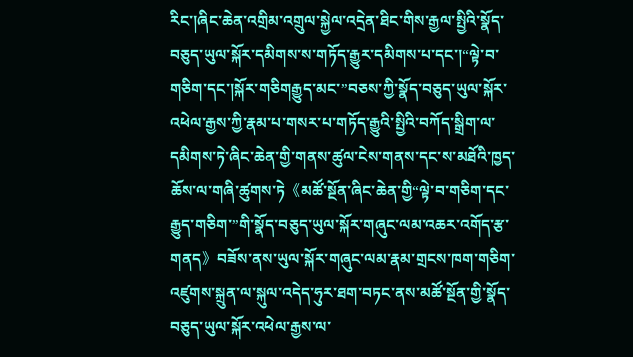རིང་།ཞིང་ཆེན་འགྲིམ་འགྲུལ་སྐྱེལ་འདྲེན་ཐིང་གིས་རྒྱལ་སྤྱིའི་སྣོད་བཅུད་ཡུལ་སྐོར་དམིགས་ས་གཏོད་རྒྱུར་དམིགས་པ་དང་།“ལྟེ་བ་གཅིག་དང་།སྐོར་གཅིགརྒྱུད་མང་”བཅས་ཀྱི་སྣོད་བཅུད་ཡུལ་སྐོར་འཕེལ་རྒྱས་ཀྱི་རྣམ་པ་གསར་པ་གཏོད་རྒྱུའི་སྤྱིའི་བཀོད་སྒྲིག་ལ་དམིགས་ཏེ་ཞིང་ཆེན་གྱི་གནས་ཚུལ་ངེས་གནས་དང་ས་མཐོའི་ཁྱད་ཆོས་ལ་གཞི་ཚུགས་ཏེ《མཚོ་སྔོན་ཞིང་ཆེན་གྱི“ལྟེ་བ་གཅིག་དང་རྒྱུད་གཅིག་”གི་སྣོད་བཅུད་ཡུལ་སྐོར་གཞུང་ལམ་འཆར་འགོད་རྩ་གནད》བཟོས་ནས་ཡུལ་སྐོར་གཞུང་ལམ་རྣམ་གྲངས་ཁག་གཅིག་འཛུགས་སྐྲུན་ལ་སྐུལ་འདེད་ཧུར་ཐག་བཏང་ནས་མཚོ་སྔོན་གྱི་སྣོད་བཅུད་ཡུལ་སྐོར་འཕེལ་རྒྱས་ལ་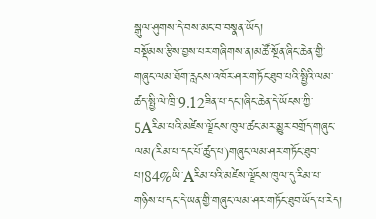སྒུལ་ཤུགས་དེ་བས་མང་བ་བསྣན་ཡོད།
བསྡོམས་རྩིས་བྱས་པར་གཞིགས་ན།མཚོ་སྔོན་ཞིང་ཆེན་གྱི་གཞུང་ལམ་ཐོག་རླངས་འཁོར་ཤར་གཏོང་ཐུབ་པའི་སྤྱིའི་ལམ་ཚད་སྤྱི་ལེ་ཁྲི་9.12ཟིན་པ་དང་།ཞིང་ཆེན་དེ་ཡོངས་ཀྱི་5Aརིམ་པའི་མཛེས་ལྗོངས་ཁུལ་ཚང་མར་མྱུར་བགྲོད་གཞུང་ལམ(རིམ་པ་དང་པོ་ཚུད་པ)གཞུང་ལམ་ཤར་གཏོང་ཐུབ་པ།84%ཡི་Aརིམ་པའི་མཛེས་ལྗོངས་ཁུལ་དུ་རིམ་པ་གཉིས་པ་དང་དེ་ཡན་གྱི་གཞུང་ལམ་ཤར་གཏོང་ཐུབ་ཡོད་པ་རེད།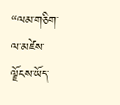“ལམ་གཅིག་ལ་མཛེས་ལྗོངས་ཡོད་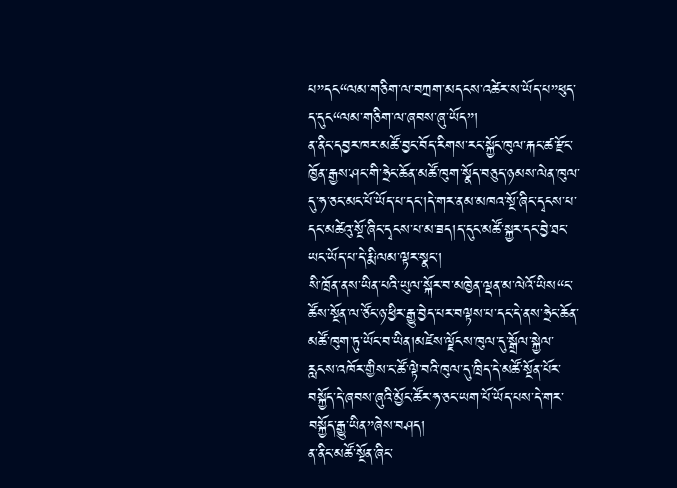པ”དང“ལམ་གཅིག་ལ་བཀྲག་མདངས་འཚེར་ས་ཡོད་པ”ཕུད་ད་དུང“ལམ་གཅིག་ལ་ཞབས་ཞུ་ཡོད”།
ན་ནིང་དབྱར་ཁར་མཚོ་བྱང་བོད་རིགས་རང་སྐྱོང་ཁུལ་རྐང་ཚ་རྫོང་ཁྱོན་རྒྱས་ཤང་གི་ཧྲེང་ཆོན་མཚོ་ཁུག་སྣོད་བཅུད་ཉམས་ལེན་ཁུལ་དུ་ཧ་ཅང་མང་པོ་ཡོད་པ་དང་།དེ་གར་ནམ་མཁའ་སྔོ་ཞིང་དྭངས་པ་དང་མཚེའུ་སྔོ་ཞིང་དྭངས་པ་མ་ཟད།ད་དུང་མཚོ་སྐྱར་དང་བྱེ་ཐང་ཡང་ཡོད་པ་དེ་རྨི་ལམ་ལྟར་སྣང་།
སི་ཁྲོན་ནས་ཡིན་པའི་ཡུལ་སྐོར་བ་མཁྱེན་ལྡན་མ་ལེའོ་ཡིས“ང་ཚོས་སྔོན་ལ་ཙོང་ཉ་ཕྱིར་རྒྱུ་བྱེད་པར་བལྟས་པ་དང་དེ་ནས་ཧྲེང་ཆོན་མཚོ་ཁུག་ཏུ་ཡོང་བ་ཡིན།མཛེས་ལྗོངས་ཁུལ་དུ་སྒྲོལ་སྐྱེལ་རླངས་འཁོར་གྱིས་ང་ཚོ་ལྟེ་བའི་ཁུལ་དུ་ཁྲིད་དེ་མཚོ་སྔོན་པོར་བསྐྱོད་དེ་ཞབས་ཞུའི་མྱོང་ཚོར་ཧ་ཅང་ཡག་པོ་ཡོད་པས་དེ་གར་བསྐྱོད་རྒྱུ་ཡིན”ཞེས་བཤད།
ན་ནིང་མཚོ་སྔོན་ཞིང་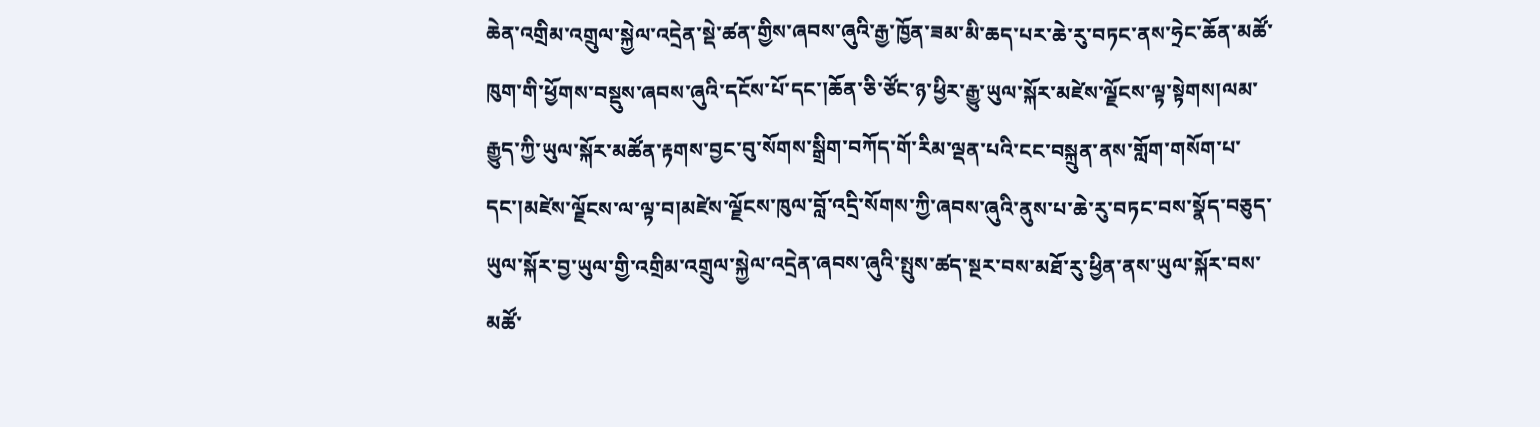ཆེན་འགྲིམ་འགྲུལ་སྐྱེལ་འདྲེན་སྡེ་ཚན་གྱིས་ཞབས་ཞུའི་རྒྱ་ཁྱོན་ཟམ་མི་ཆད་པར་ཆེ་རུ་བཏང་ནས་ཧྲེང་ཆོན་མཚོ་ཁུག་གི་ཕྱོགས་བསྡུས་ཞབས་ཞུའི་དངོས་པོ་དང་།ཆོན་ཅི་ཙོང་ཉ་ཕྱིར་རྒྱུ་ཡུལ་སྐོར་མཛེས་ལྗོངས་ལྟ་སྟེགས།ལམ་རྒྱུད་ཀྱི་ཡུལ་སྐོར་མཚོན་རྟགས་བྱང་བུ་སོགས་སྒྲིག་བཀོད་གོ་རིམ་ལྡན་པའི་ངང་བསྐྲུན་ནས་གློག་གསོག་པ་དང་།མཛེས་ལྗོངས་ལ་ལྟ་བ།མཛེས་ལྗོངས་ཁུལ་བློ་འདྲི་སོགས་ཀྱི་ཞབས་ཞུའི་ནུས་པ་ཆེ་རུ་བཏང་བས་སྣོད་བཅུད་ཡུལ་སྐོར་བྱ་ཡུལ་གྱི་འགྲིམ་འགྲུལ་སྐྱེལ་འདྲེན་ཞབས་ཞུའི་སྤུས་ཚད་སྔར་བས་མཐོ་རུ་ཕྱིན་ནས་ཡུལ་སྐོར་བས་མཚོ་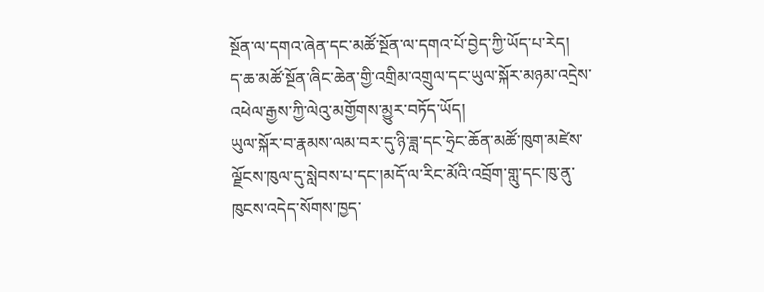སྔོན་ལ་དགའ་ཞེན་དང་མཚོ་སྔོན་ལ་དགའ་པོ་བྱེད་ཀྱི་ཡོད་པ་རེད།
ད་ཆ་མཚོ་སྔོན་ཞིང་ཆེན་གྱི་འགྲིམ་འགྲུལ་དང་ཡུལ་སྐོར་མཉམ་འདྲེས་འཕེལ་རྒྱས་ཀྱི་ལེའུ་མགྱོགས་མྱུར་བཏོད་ཡོད།
ཡུལ་སྐོར་བ་རྣམས་ལམ་བར་དུ་ཉི་ཟླ་དང་ཧྲེང་ཆོན་མཚོ་ཁུག་མཛེས་ལྗོངས་ཁུལ་དུ་སླེབས་པ་དང་།མདོ་ལ་རིང་མོའི་འབྲོག་གླུ་དང་ཁུ་ནུ་ཁུངས་འདེད་སོགས་ཁྱད་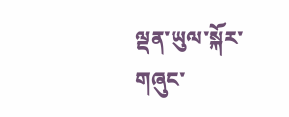ལྡན་ཡུལ་སྐོར་གཞུང་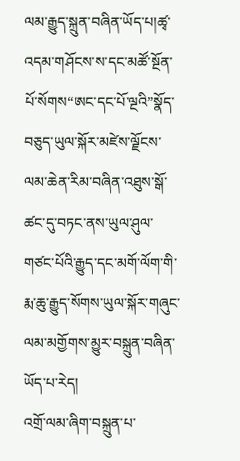ལམ་རྒྱུད་སྐྲུན་བཞིན་ཡོད་པ།ཚྭ་འདམ་གཤོངས་ས་དང་མཚོ་སྔོན་པོ་སོགས“ཨང་དང་པོ་ལྔའི”སྣོད་བཅུད་ཡུལ་སྐོར་མཛེས་ལྗོངས་ལམ་ཆེན་རིམ་བཞིན་འཐུས་སྒོ་ཚང་དུ་བཏང་ནས་ཡུལ་ཤུལ་གཙང་པོའི་རྒྱུད་དང་མགོ་ལོག་གི་རྨ་ཆུ་རྒྱུད་སོགས་ཡུལ་སྐོར་གཞུང་ལམ་མགྱོགས་མྱུར་བསྐྲུན་བཞིན་ཡོད་པ་རེད།
འགྲོ་ལམ་ཞིག་བསྐྲུན་པ་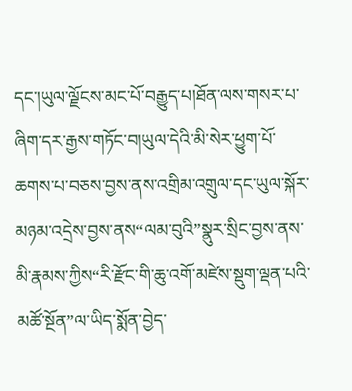དང་།ཡུལ་ལྗོངས་མང་པོ་བརྒྱུད་པ།ཐོན་ལས་གསར་པ་ཞིག་དར་རྒྱས་གཏོང་བ།ཡུལ་དེའི་མི་སེར་ཕྱུག་པོ་ཆགས་པ་བཅས་བྱས་ནས་འགྲིམ་འགྲུལ་དང་ཡུལ་སྐོར་མཉམ་འདྲེས་བྱས་ནས“ལམ་བུའི”སྣུར་སྲིང་བྱས་ནས་མི་རྣམས་ཀྱིས“རི་རྫོང་གི་ཆུ་འགོ་མཛེས་སྡུག་ལྡན་པའི་མཚོ་སྔོན”ལ་ཡིད་སྨོན་བྱེད་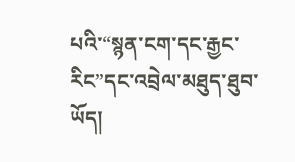པའི་“སྙན་ངག་དང་རྒྱང་རིང”དང་འབྲེལ་མཐུད་ཐུབ་ཡོད།